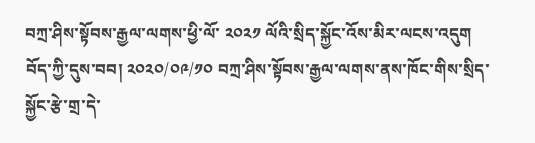བཀྲ་ཤིས་སྟོབས་རྒྱལ་ལགས་ཕྱི་ལོ་ ༢༠༢༡ ལོའི་སྲིད་སྐྱོང་འོས་མིར་ལངས་འདུག བོད་ཀྱི་དུས་བབ། ༢༠༢༠/༠༩/༡༠ བཀྲ་ཤིས་སྟོབས་རྒྱལ་ལགས་ནས་ཁོང་གིས་སྲིད་སྐྱོང་རྩེ་གྲ་དེ་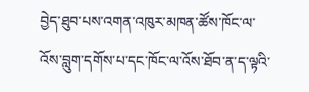བྱེད་ཐུབ་པས་འགན་འཁུར་མཁན་ཚོས་ཁོང་ལ་འོས་བླུག་དགོས་པ་དང་ཁོང་ལ་འོས་ཐོབ་ན་ད་ལྟའི་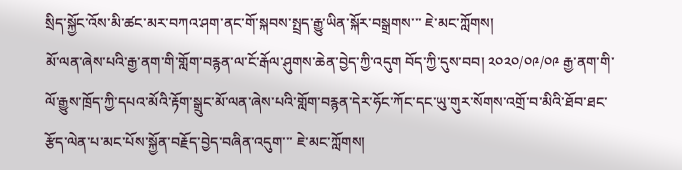སྲིད་སྐྱོང་འོས་མི་ཚང་མར་བཀའ་ཤག་ནང་གོ་སྐབས་སྤྲད་རྒྱུ་ཡིན་སྐོར་བསྒྲགས་་་ ཇེ་མང་ཀློགས།
མོ་ལན་ཞེས་པའི་རྒྱ་ནག་གི་གློག་བརྙན་ལ་ངོ་རྒོལ་ཤུགས་ཆེན་བྱེད་ཀྱི་འདུག བོད་ཀྱི་དུས་བབ། ༢༠༢༠/༠༩/༠༩ རྒྱ་ནག་གི་ལོ་རྒྱུས་ཁྲོད་ཀྱི་དཔའ་མོའི་རྟོག་སྒྲུང་མོ་ལན་ཞེས་པའི་གློག་བརྙན་དེར་ཧོང་ཀོང་དང་ཡུ་གུར་སོགས་འགྲོ་བ་མིའི་ཐོབ་ཐང་རྩོད་ལེན་པ་མང་པོས་སྐྱོན་བརྗོད་བྱེད་བཞིན་འདུག་་་ ཇེ་མང་ཀློགས།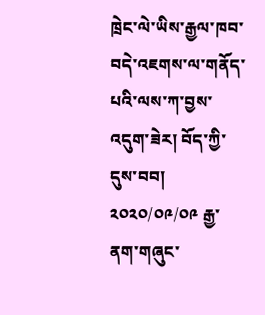ཁྲེང་ལེ་ཡིས་རྒྱལ་ཁབ་བདེ་འཇགས་ལ་གནོད་པའི་ལས་ཀ་བྱས་འདུག་ཟེར། བོད་ཀྱི་དུས་བབ། ༢༠༢༠/༠༩/༠༩ རྒྱ་ནག་གཞུང་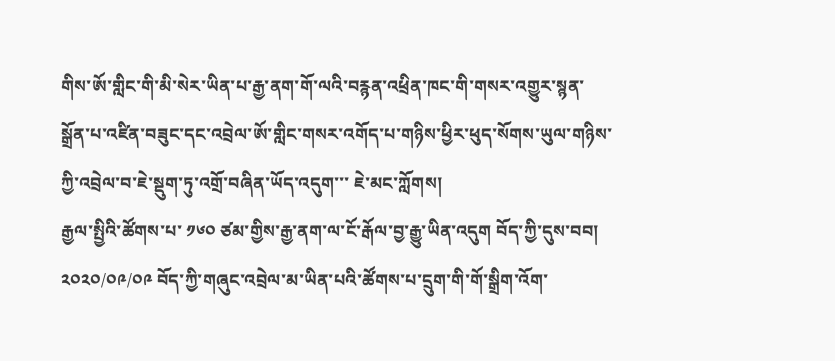གིས་ཨོ་གླིང་གི་མི་སེར་ཡིན་པ་རྒྱ་ནག་གོ་ལའི་བརྙན་འཕྲིན་ཁང་གི་གསར་འགྱུར་སྙན་སྒྲོན་པ་འཛིན་བཟུང་དང་འབྲེལ་ཨོ་གླིང་གསར་འགོད་པ་གཉིས་ཕྱིར་ཕུད་སོགས་ཡུལ་གཉིས་ཀྱི་འབྲེལ་བ་ཇེ་སྡུག་ཏུ་འགྲོ་བཞིན་ཡོད་འདུག་་་ ཇེ་མང་ཀློགས།
རྒྱལ་སྤྱིའི་ཚོགས་པ་ ༡༦༠ ཙམ་གྱིས་རྒྱ་ནག་ལ་ངོ་རྒོལ་བྱ་རྒྱུ་ཡིན་འདུག བོད་ཀྱི་དུས་བབ། ༢༠༢༠/༠༩/༠༩ བོད་ཀྱི་གཞུང་འབྲེལ་མ་ཡིན་པའི་ཚོགས་པ་དྲུག་གི་གོ་སྒྲིག་འོག་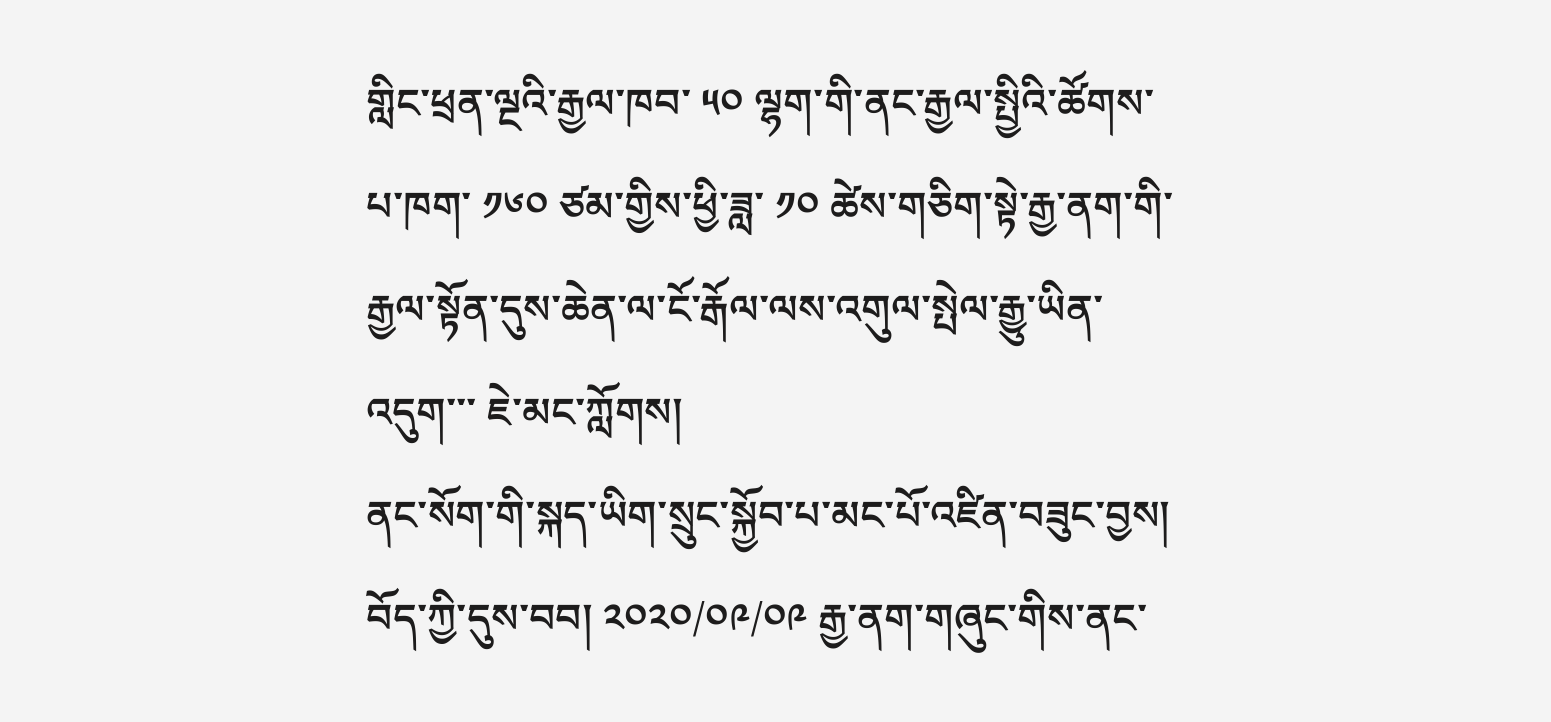གླིང་ཕྲན་ལྔའི་རྒྱལ་ཁབ་ ༥༠ ལྷག་གི་ནང་རྒྱལ་སྤྱིའི་ཚོགས་པ་ཁག་ ༡༦༠ ཙམ་གྱིས་ཕྱི་ཟླ་ ༡༠ ཚེས་གཅིག་སྟེ་རྒྱ་ནག་གི་རྒྱལ་སྟོན་དུས་ཆེན་ལ་ངོ་རྒོལ་ལས་འགུལ་སྤེལ་རྒྱུ་ཡིན་འདུག་་་ ཇེ་མང་ཀློགས།
ནང་སོག་གི་སྐད་ཡིག་སྲུང་སྐྱོབ་པ་མང་པོ་འཛིན་བཟུང་བྱས། བོད་ཀྱི་དུས་བབ། ༢༠༢༠/༠༩/༠༩ རྒྱ་ནག་གཞུང་གིས་ནང་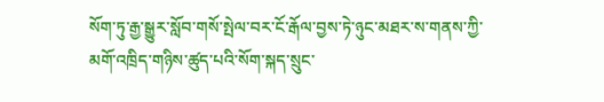སོག་ཏུ་རྒྱ་སྒྱུར་སློབ་གསོ་སྤེལ་བར་ངོ་རྒོལ་བྱས་ཏེ་ཉུང་མཐར་ས་གནས་ཀྱི་མགོ་འཁྲིད་གཉིས་ཚུད་པའི་སོག་སྐད་སྲུང་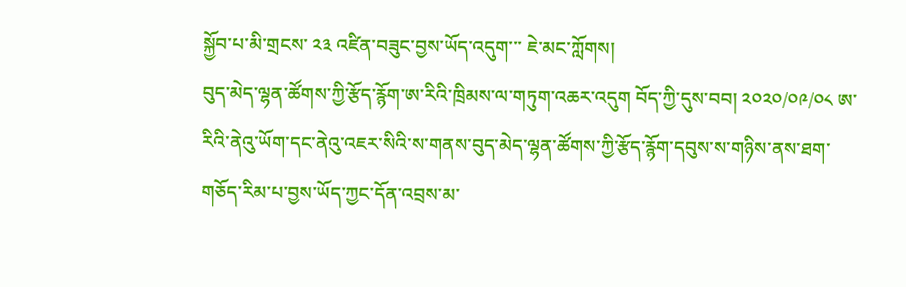སྐྱོབ་པ་མི་གྲངས་ ༢༣ འཛིན་བཟུང་བྱས་ཡོད་འདུག་་་ ཇེ་མང་ཀློགས།
བུད་མེད་ལྷན་ཚོགས་ཀྱི་རྩོད་རྙོག་ཨ་རིའི་ཁྲིམས་ལ་གཏུག་འཆར་འདུག བོད་ཀྱི་དུས་བབ། ༢༠༢༠/༠༩/༠༨ ཨ་རིའི་ནེའུ་ཡོག་དང་ནེའུ་འཇར་སིའི་ས་གནས་བུད་མེད་ལྷན་ཚོགས་ཀྱི་རྩོད་རྙོག་དབུས་ས་གཉིས་ནས་ཐག་གཅོད་རིམ་པ་བྱས་ཡོད་ཀྱང་དོན་འབྲས་མ་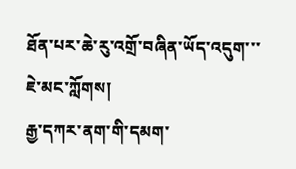ཐོན་པར་ཆེ་རུ་འགྲོ་བཞིན་ཡོད་འདུག་་་ ཇེ་མང་ཀློགས།
རྒྱ་དཀར་ནག་གི་དམག་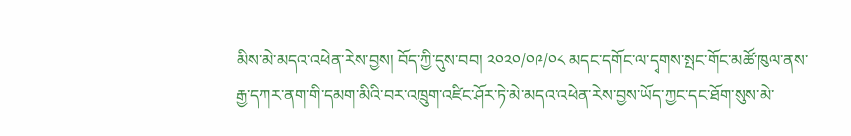མིས་མེ་མདའ་འཕེན་རེས་བྱས། བོད་ཀྱི་དུས་བབ། ༢༠༢༠/༠༩/༠༨ མདང་དགོང་ལ་དྭགས་སྤང་གོང་མཚོ་ཁུལ་ནས་རྒྱ་དཀར་ནག་གི་དམག་མིའི་བར་འཁྲུག་འཛིང་ཤོར་ཏེ་མེ་མདའ་འཕེན་རེས་བྱས་ཡོད་ཀྱང་དང་ཐོག་སུས་མེ་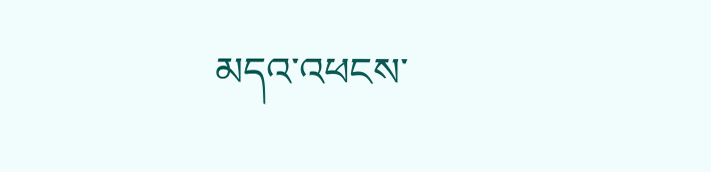མདའ་འཕངས་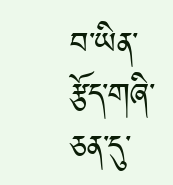བ་ཡིན་རྩོད་གཞི་ཅན་དུ་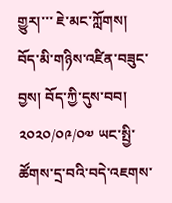གྱུར།་་་ ཇེ་མང་ཀློགས།
བོད་མི་གཉིས་འཛིན་བཟུང་བྱས། བོད་ཀྱི་དུས་བབ། ༢༠༢༠/༠༩/༠༧ ཡང་སྤྱི་ཚོགས་དྲ་བའི་བདེ་འཇགས་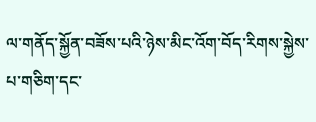ལ་གནོད་སྐྱོན་བཟོས་པའི་ཉེས་མིང་འོག་བོད་རིགས་སྐྱེས་པ་གཅིག་དང་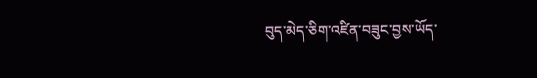བུད་མེད་ཅིག་འཛིན་བཟུང་བྱས་ཡོད་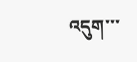འདུག་་་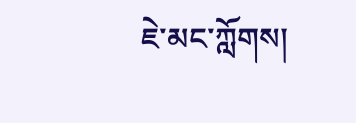ཇེ་མང་ཀློགས།